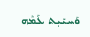ܘܰܚܝܺܝܼܬ ܥܰܡܶܗ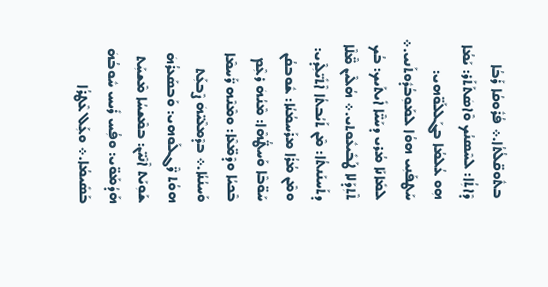ܒܬܽܘܩ̈ܠܳܬܳܐ.܀ ܦܳܪܽܘܩܳܐ ܪܰܒܳܐ ܕܶܐܬܼܳܐ: ܠܚܶܣܢܳܟ ܘܶܐܣܿܬܰܬܰܪ: ܝܰܡܳܐ ܗܼܘ ܥܳܠܡܳܐ ܒܓܰܠܠܰܘ̈ܗܝ: ܚܰܛܦܰܢܼܝ ܗܘܳܐ ܠܡܰܘܼܒܳܕܽܘܬܰܢܝ.܀ ܠܡܺܐܢܰܐ ܡܳܪܝ ܕܚܰܝ̈ܶܐ ܐܺܝܬܰܝܟ: ܒܳܟ ܬܶܬܼܕܰܠܐ ܛܰܒܺܝܥܽܘܬܝ.܀ ܗܳܠܶܝܢ ܡ̈ܶܠܶܐ ܕܬܰܚܢܰܢܬܳܐ: ܡܶܢ ܬܰܝܳܒܬܳܐ ܐܶܬܺܝ̈ܠܼܶܕܝ: ܘܡܶܢ ܡܳܪܳܐ ܡܪܰܚܡܳܢܳܐ: ܫܽܘܒܩܳܢ ܚܰܘ̈ܒܶܐ ܘܰܚܛ̈ܳܗܶܐ: ܡܶܢܳܗܿ ܪܥܼܶܡ ܒܶܟܝܳܐ ܘܕܶܡ̈ܥܶܐ: ܘܡܶܢܶܗ ܪ̈ܰܚܡܶܐ ܘܰܚܢܳܢܳܐ.܀ ܒܕܶܡܥܶܝ̈ܗܿ ܨܶܒܥܼܰܬ ܗܘܳܬ ܪ̈ܶܓܠܰܘܗܝ: ܘܰܒܣܰܥܪܳܗܿ ܫܰܘܼܝܰܬ ܐܶܢܶܝ̈ܢ: ܒܡܶܫܚܳܐ ܡܶܫܚܼܰܬ ܗܰܕܳܡܰܘ̈ܝ: ܘܦܼܳܚ ܪܺܝܚ ܚܽܘܒܳܗܿ ܒܰܣܺܝܡܳܐ.܀ ܘܥܼܰܠ ܥܶܛܪܳܐ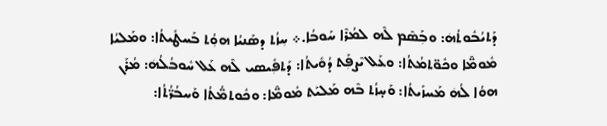ܕܰܬܝܳܒܽܘܬܳܗܿ: ܘܒܼܰܣܶܡ ܠܶܗ ܠܡܳܪܶܐ ܚܰܘܒܳܐ.܀ ܚܼܙܳܬ ܕܣܰܢܝܳܐ ܗܘܼܳܬ ܒܰܚܛܺܝܬܳܐ: ܘܡܰܠܝܳܐ ܡܽܘܡ̈ܶܐ ܘܟܽܘ̈ܬܡܳܬܳܐ: ܘܥܰܠ ܝܶܨܦܼܰܬ ܕܳܘܺܝܬܳܐ: ܕܰܬܦܼܺܝܣܝ ܠܶܗ ܥܰܠ ܚܽܘܒܳܠܳܗܿ: ܡܳܪܰܢ ܗܘܳܐ ܠܳܗܿ ܡܰܚܙܺܝܬܳܐ: ܘܰܚ̣ܙܳܬ ܒܶܗ ܡܰܠܝܰܬ ܡܽܘܡ̈ܶܐ: ܘܟܽܘܬܡ̈ܳܬܳܐ ܘܰܚܒܳܪ̈ܳܬܳܐ: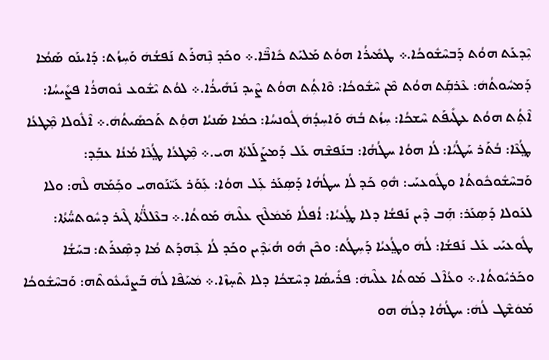ܝܼܶܕܥܰܬ ܗܘܳܬ ܕܰܒܚܶܫܽܘܟܳܐ.܀ ܛܡܺܝܪܳܐ ܗܘܳܬ ܡܰܠܝܰܬ ܟܺܐܒ̈ܶܐ.܀ ܘܟܰܕ ܢܼܶܗܪܰܬ ܢܰܦܫܳܗܿ ܘܰܚܼܙܳܬ: ܕܰܐܝܢܰܘ ܣܰܡܳܐ ܕܰܡܚܽܘܬܳܗܿ: ܥܶܪܩܼܰܬ ܗܘܳܬ ܡܶܢ ܚܶܫܽܘܟܳܐ: ܘܶܐܬܼܳܬ ܗܘܳܬ ܨܶܝܕ ܢܰܗܺܝܪܳܐ.܀ ܠܘܳܬ ܝܶܫܽܘܥ ܢܽܘܗܪܳܐ ܦܨܺܝܚܳܐ: ܐܶܬܼܳܬ ܗܘܳܬ ܥܛܺܝܦܰܬ ܚܶܫܟܳܐ: ܚܼܙܳܬ ܒܳܗܿ ܘܰܐܚܼܕܳܗܿ ܓܽܘܢܚܳܐ: ܟܡܳܐ ܣܰܢܝܳܐ ܗܘܼܳܬ ܬܰܟܣܺܝܬܳܗܿ.܀ ܐܶܠܽܘܠܐ ܡ݂ܶܛܥܳܐ ܛ݀ܳܥܶܐ: ܒܳܬܰܪ ܚܰܛܳܝܳܐ: ܠܳܐ ܗܘܳܐ ܚܛܳܗܳܐ: ܒܢܰܦܫܶܗ ܥܰܠ ܕܰܡܨܰܠܰܠܬܳܐ ܗܝ.܀ ܡܼܶܛܥܳܐ ܛ݀ܳܥܶܐ ܡܳܢܳܐ ܥܒܼܰܕ: ܘܰܒܚܶܫܽܘܟܽܘܬܳܐ ܘܛܽܘܥܝܰܝ: ܗܽܘܼ ܟܰܕ ܠܳܐ ܚܛܳܗܳܐ ܕܰܣܼܥܰܪ ܥܼܰܠ ܗܘܳܐ: ܥܼܰܘܰܪ ܥܰܝ̈ܢܰܘܗܝ ܘܟܼܰܡܰܗ ܠܶܗ: ܘܠܐ ܠܥܰܘܠܐ ܕܰܣܼܥܰܪ: ܗܼܰܒ ܕܶܝܢ ܢܰܦܫܳܐ ܕܠܐ ܛ݀ܳܥܝܳܐ: ܐܳܦܠܳܐ ܡܰܡܿܠܶܟ ܥܠܶܝܗܿ ܡܰܘܬܳܐ.܀ ܒܥܶܠܠ̈ܳܬܳܐ ܓܶܝܪ ܕܚܽܘܬܚ̈ܳܬܳܐ: ܛܽܘܥܝܰܝ ܥܰܠ ܢܰܦܫܳܐ: ܠܳܗܿ ܘܛ݀ܳܥܝܳܐ ܕܰܚܼܛܳܬ: ܘܟܶܢ ܗܽܘ ܗܳܝܿܕܶܝܢ ܘܟܰܕ ܠܳܐ ܥܼܶܗܕܰܬ ܡܳܐ ܕܣܼܶܥܪܰܬ: ܒܚܰܫܳܐ ܘܟܰܪܝܽܘܬܳܐ.܀ ܘܥܳܐܶܠ ܡܰܘܬܳܐ ܥܠܶܝܗܿ: ܦܪܺܝܣܳܐ ܕܚܶܫܟܳܐ ܕܠܐ ܬܶܚ̣ܙܶܐ.܀ ܡܿܚܰܦܶܐ ܠܳܗܿ ܒܰܨܢܺܝܥܽܘܬܶܗ: ܘܰܒܚܶܫܽܘܟܳܐ ܡܰܘܿܫܶܛ ܠܳܗܿ: ܚܛܳܗܳܐ ܕܠܳܗܿ ܗܘ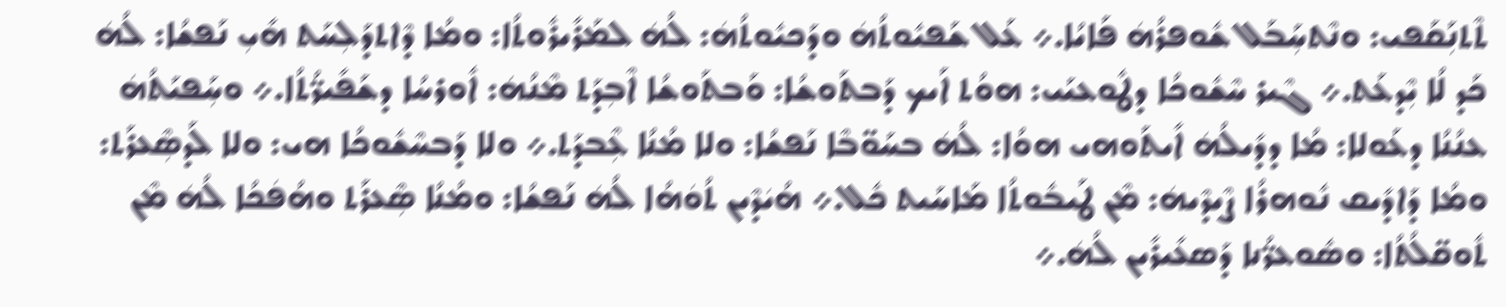ܬܶܬܢܼܰܩܰܦܝ: ܘܢܶܬܚܼܰܒܰܠ ܫܽܘܦܪܳܗܿ ܦܰܐܝܳܐ.܀ ܥܰܠ ܫܰܦܝܽܘܬܳܗܿ ܘܕܰܟܝܽܘܬܳܗܿ: ܠܳܗܿ ܠܡܰܪܺܝܪܽܘܬܳܐ: ܘܡܳܐ ܕܶܐܬܕܰܠܼܚܰܬ ܗܺܝܼ ܢܰܦܫܳܐ: ܠܳܗܿ ܟܰܕ ܠܳܐ ܝܼܶܕܥܰܬ.܀ ܓܶܝܪ ܚܶܫܽܘܟܳܐ ܕܛܽܘܥܝܰܝ: ܗܘܳܬ ܐܰܝܟ ܕܰܒܬܰܘܫܳܐ: ܘܰܒܬܰܘܫܳܐ ܐܶܒܼܕܰܬ ܡܶܢܳܗܿ: ܐܽܘܪܚܳܐ ܕܫܰܦܺܝܪ̈ܳܬܳܐ.܀ ܘܚܼܰܦܝܰܬܳܗܿ ܥܢܳܢܳܐ ܕܥܰܘܠܐ: ܡܳܐ ܕܕܺܝܠܳܗܿ ܐܺܝܬܰܘܗܝ ܗܘܳܐ: ܠܳܗܿ ܒܚܰܘ̈ܒܶܐ ܢܰܦܫܳܐ: ܘܠܐ ܡܳܢܳܐ ܥܼܶܒܕܰܬ.܀ ܘܠܐ ܕܰܒܚܶܫܽܘܟܳܐ ܗܝ: ܘܠܐ ܠܰܕܣܼܶܥܪܰܬ: ܘܡܳܐ ܕܰܐܕܺܝܩ ܢܽܘܗܪܳܐ ܨܶܝܕܶܝܗܿ: ܡܶܢ ܛܰܝܒܽܘܬܳܐ ܡܰܐܚܰܝܬ ܟܽܠ.܀ ܗܳܝܿܕܶܝܢ ܬܳܘܿܗܳܐ ܠܳܗܿ ܢܰܦܫܳܐ: ܘܡܳܢܳܐ ܣܼܶܥܪܰܬ ܘܗܳܦܿܟܳܐ ܠܳܗܿ ܡܶܢ ܬܽܘܩ̈ܠܳܬܳܐ: ܘܣܽܘܥܪ̈ܳܢܐ ܕܰܣܥܺܝܪܺܝܢ ܠܳܗܿ.܀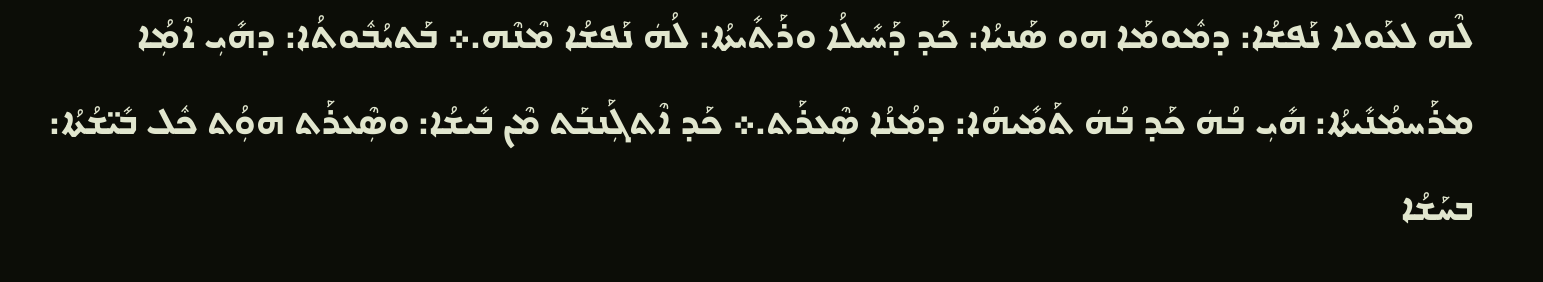ܠܶܗ ܠܥܰܘܠܐ ܢܰܦܫܳܐ: ܕܡܽܘܡܰܐ ܗܘ ܣܰܢܝܳܐ: ܟܰܕ ܕܰܚܺܝܠܳܐ ܘܪܰܬܺܝܬܳܐ: ܠܳܗܿ ܢܰܦܫܳܐ ܡܶܢܶܗ.܀ ܒܰܬܝܳܒܽܘܬܳܐ: ܕܗܺܝܼ ܐܶܡܼܳܐ ܡܪܰܚܡܳܢܺܝܬܳܐ: ܗܺܝܼ ܒܳܗܿ ܟܰܕ ܒܳܗܿ ܬܰܡܺܝܗܳܐ: ܕܡܳܢܳܐ ܣܼܶܥܪܰܬ.܀ ܟܰܕ ܐܶܬܓܼܰܢܒܰܬ ܡܶܢ ܒܺܝܫܳܐ: ܘܣܼܶܥܪܰܬ ܗܘܼܳܬ ܟܽܠ ܒܺܝ̈ܫܳܬܳܐ: ܒܚܰܫܳܐ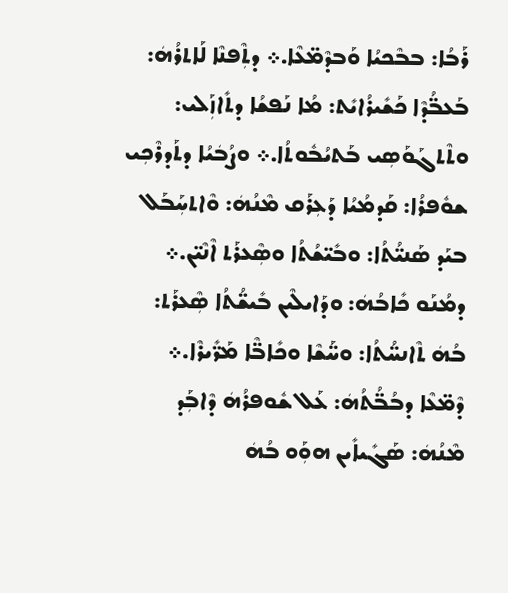ܪܰܒܳܐ: ܒܒܶܟܝܳܐ ܘܰܒܕܶܡ̈ܥܶܐ.܀ ܕܬܼܶܦܢܶܐ ܠܰܐܬܪܳܗܿ: ܒܰܥܒ̈ܳܕܶܐ ܟܰܫܺܝܪܳܐܝܺܬ: ܡܳܐ ܢܰܦܫܳܐ ܕܬܺܐܙܼܰܠܝ: ܘܬܶܬܓܰܘܰܣܼܝ ܒܰܬܝܳܒܽܘܬܳܐ.܀ ܘܨܳܒܿܝܳܐ ܕܬܰܕܪܶܟܼܝ ܫܘܽܦܪܳܐ: ܩܰܕܡܳܝܳܐ ܕܰܥܼܪܰܩ ܡܶܢܳܗܿ: ܘܶܐܬܚܼܰܒܰܠ ܒܝܰܕ ܣܰܢܝ̈ܳܬܳܐ: ܘܒܺܝ̈ܫܳܬܳܐ ܘܣܼܶܥܪܰܬ ܐܶܢܶܝ̈ܢ.܀ ܕܡܳܢܰܘ ܟܺܐܒܳܗܿ: ܘܕܰܐܝܠܶܝܢ ܒܺܝܫ̈ܳܬܳܐ ܣܼܶܥܪܰܬ: ܒܳܗܿ ܬܶܐܢܚ̈ܳܬܳܐ: ܘܚ̈ܰܫܶܐ ܘܟܺܐܒ̈ܶܐ ܡܰܪ̈ܺܝܪܶܐ.܀ ܕܶܡ̈ܥܶܐ ܕܒܳܒ̈ܳܬܳܗܿ: ܥܰܠ ܫܽܘܦܪܳܗܿ ܕܶܐܒܼܰܕ ܡܶܢܳܗܿ: ܣܰܓܺܝܐܺܝܢ ܗܘܼܰܘ ܒܳܗܿ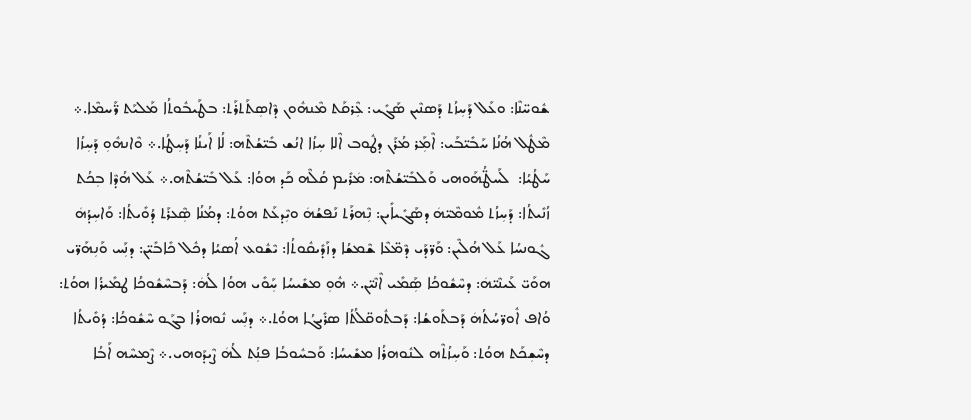ܫܽܘܚ̈ܢܶܐ: ܘܥܰܠ ܕܰܚܼܙܳܬ ܕܰܣܢܶܝܢ ܣܰܓܺܝ: ܥܼܶܪܩܰܬ ܡܶܢܗܽܘܢ ܕܶܐܣܼܬܰܬܪܰܬ: ܒܛܰܝܒܽܘܬܳܐ ܡܰܠܝܰܬ ܪ̈ܰܚܡܶܐ.܀ ܡܶܛܽܠ ܗܳܢܳܐ ܚܰܒܺܝ̈ܒܰܝ: ܐܶܡܼܰܪ ܡܳܪܰܢ ܕܛܽܘܒ ܐܶܠܐ ܚܼܙܳܐ ܐܢܳܫ ܒܺܝ̈ܫܳܬܶܗ: ܠܳܐ ܐܰܝܢܳܐ ܕܰܚܼܛܳܐ.܀ ܘܶܐܢܗܽܘܼ ܕܰܚܼܙܳܐ ܚܰܛܳܝܳܐ:  ܠܰܚܛ̈ܳܗܰܘܗܝ ܘܰܠܒܺܝ̈ܫܳܬܶܗ: ܡܿܪܺܝܡ ܩܳܠܶܗ ܟܰܕ ܗܘܳܐ: ܥܰܠ ܒܺܝ̈ܫܳܬܶܗ.܀ ܥܰܠ ܗܳܕܶܐ ܒܼܟܳܬ ܙܳܢܺܝܬܳܐ: ܕܰܚܼܙܳܬ ܡܽܘܡܶܝ̈ܗܿ ܕܣܰܓܺܝܐܺܝܢ: ܢܼܶܗܪܰܬ ܢܰܦܫܳܗܿ ܘܝܼܶܕܥܰܬ ܗܘܳܬ: ܕܡܳܢܳܐ ܣܼܶܥܪܰܬ ܕܳܘܺܝܬܳܐ: ܘܰܐܚܼܕܳܗܿ ܓܽܘܢܚܳܐ ܥܰܠ ܗܳܠܶܝܢ: ܘܰܪ̈ܕܰܝ ܕܶܡ̈ܥܶܐ ܫܶܡܫܳܐ ܕܙܰܕܺܝܩܽܘܬܳܐ: ܝܶܫܽܘܥ ܐܳܣܝܳܐ ܕܟܽܠ ܟܺܐܒܺܝ̈ܢ: ܕܢܼܰܚ ܘܰܢܼܗܰܪ̈ܝ ܗܘܰܝ̈ ܥܰܝܢܶܝ̈ܗܿ: ܕܚܶܫܽܘܟܳܐ ܣܼܰܡܺܝ ܐܶܢܶܝ̈ܢ.܀ ܗܽܘܼ ܡܫܺܝܚܳܐ ܚܼܰܘܺܝ ܗܘܳܐ ܠܳܗܿ: ܕܰܒܚܶܫܽܘܟܳܐ ܛܡܺܝܪܳܐ ܗܘܳܬ: ܘܳܐܦ ܐܽܘܪ̈ܚܳܬܳܗܿ ܕܰܒܬܰܘܫܳܐ: ܕܰܒܬܽܘܩ̈ܠܳܬܳܐ ܣܪܺܝܓܳܐ ܗܘܳܬ.܀ ܕܢܼܰܚ ܢܽܘܗܪܳܐ ܒܓܰܘ ܚܶܫܽܘܟܳܐ: ܕܳܘܺܝܬܳܐ ܕܚܶܫܼܟܰܬ ܗܘܳܬ: ܘܰܚܼܙܳܬܶܗ ܠܢܽܘܗܪܳܐ ܡܫܺܝܚܳܐ: ܘܰܒܚܽܘܒܳܐ ܦܢܼܳܬ ܠܳܗܿ ܨܶܝܕܰܘܗܝ.܀ ܨܶܡܚܶܗ ܐܰܒܳܐ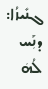ܓܢܺܝܙܳܐ: ܕܢܼܰܚ ܠܳܗܿ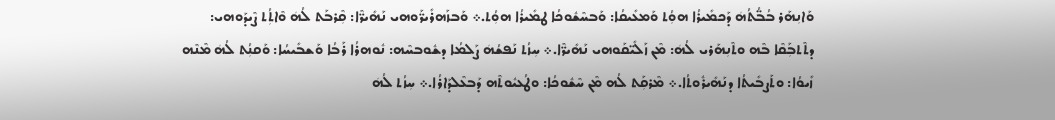ܘܰܐܢܼܗܰܪ ܒܳܒ̈ܳܬܳܗܿ ܕܰܟܡܺܝܪܳܐ ܗܘܼܳܬ ܘܰܡܥܺܝܩܳܐ: ܘܰܒܚܶܫܽܘܟܳܐ ܛܡܺܝܪܳܐ ܗܘܼܳܬ.܀ ܘܰܒܙܰܗܪܺܝܪ̈ܰܘܗܝ ܢܰܗܺܝܪ̈ܶܐ: ܩܼܶܪܒܰܬ ܠܳܗܿ ܘܶܐܬܼܳܬ ܨܶܝܕܰܘܗܝ: ܕܬܶܬܒܼܰܩܶܐ ܒܶܗ ܘܬܶܢܼܗܰܪܝ ܠܳܗܿ: ܡܶܢ ܙܰܠܺܝ̈ܩܰܘܗܝ ܢܰܗܺܝܪ̈ܶܐ.܀ ܚܼܙܳܬ ܢܰܦܫܳܗܿ ܨܰܠܡܳܐ ܕܫܽܘܒܚܶܗ: ܢܽܘܗܪܳܐ ܪܰܒܳܐ ܘܰܫܒܺܝܚܳܐ: ܘܰܩܢܼܳܬ ܠܳܗܿ ܡܶܢܶܗ ܙܺܝܘܳܐ: ܘܬܰܨܒܺܝܬܳܐ ܕܢܰܗܺܝܪܽܘܬܳܐ.܀ ܡܶܪܩܼܰܬ ܠܳܗ ܡܶܢ ܚܶܫܽܘܟܳܐ: ܘܛܳܥܝܽܘܬܶܗ ܕܰܒܥܶܠܕܰܐܪܳܐ.܀ ܚܼܙܳܬ ܠܳܗܿ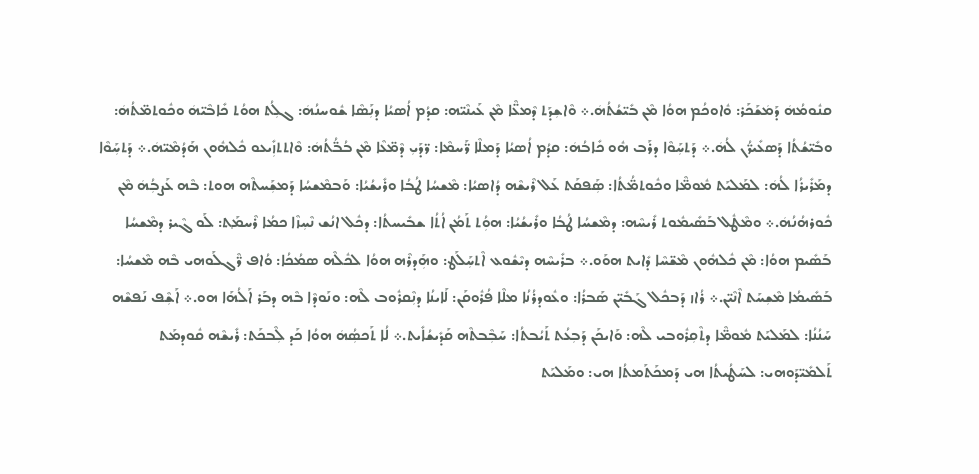ܩܢܽܘܡܳܗܿ ܕܰܡܿܫܰܟܰܪ: ܘܽܐܘܟܳܡ ܗܘܳܐ ܡܶܢ ܒܺܝ̈ܫܳܬܳܗܿ.܀ ܘܶܐܫܼܕܰܬ ܕܶܡܥ̈ܶܐ ܡܶܢ ܥܰܝܢܶܝ̈ܗ: ܩܕܳܡ ܐܳܣܝܳܐ ܕܢܼܰܣܶܐ ܫܽܘܚܢܳܗܿ: ܓܠܼܳܬ ܗܘܳܬ ܟܺܐܒܶܝ̈ܗܿ ܘܟܽܘܬܡ̈ܬܳܗܿ: ܘܒܺܝ̈ܫܳܬܳܐ ܕܰܣܥܺܝܪ̈ܳܢ ܠܳܗܿ.܀ ܕܰܬܚܼܰܘܶܐ ܕܪܰܒ ܗܽܘ ܟܺܐܒܳܗܿ: ܩܕܳܡ ܐܳܣܝܳܐ ܕܰܡܠܶܐ ܪ̈ܰܚܡܶܐ: ܪ̈ܕܰܝܼ ܕܶܡ̈ܥܶܐ ܡܶܢ ܒܳܒ̈ܳܬܳܗܿ: ܘܶܐܬܬܙܼܺܝܥܘ ܟܽܠܗܽܘܢ ܗܰܕܳܡܶܝ̈ܗܿ.܀ ܕܰܬܚܼܰܘܶܐ ܕܡܰܪܺܝܪܳܐ ܠܳܗܿ: ܠܡܰܠܝܰܬ ܡܽܘܡ̈ܶܐ ܘܟܽܘܬܡ̈ܳܬܳܐ: ܣܼܰܦܩܰܬ ܥܰܠ ܪܶܝܫܶܗ ܕܳܐܣܝܳܐ: ܡܶܫܚܳܐ ܛܳܒܳܐ ܘܪܺܝܫܳܝܳܐ: ܘܰܒܡܶܫܚܳܐ ܕܰܡܫܼܰܚܬܶܗ ܗܘܬ: ܒܶܗ ܥܰܨܒܼܳܗܿ ܡܶܢ ܟܽܘܪܗܳܢܳܗܿ.܀ ܘܡܶܛܽܠ ܒܰܣܺܝܡܽܘܬ ܪܺܝܚܶܗ: ܕܡܶܫܚܳܐ ܛܳܒܳܐ ܘܪܺܝܫܳܝܳܐ: ܗܘܼܳܬ ܬܰܡܳܢ ܐܳܬܳܐ ܫܒܺܝܚܬܳܐ: ܕܟܽܠ ܐܢܳܫ ܢܶܚܼܙܶܐ ܟܡܳܐ ܪܶܚܡ݂ܰܬ: ܠܰܘ ܓܶܝܪ ܕܡܶܫܚܳܐ ܒܰܣܺܝܡ ܗܘܳܐ: ܡܶܢ ܟܽܠܗܽܘܢ ܡܶܫ̈ܚܶܐ ܕܺܐܝܬ ܗܘܰܘ.܀ ܒܪܺܝܚܶܗ ܕܝܶܫܽܘܥ ܐܶܬܚܼܰܠܰܛ: ܘܗܼܰܕܪܶܗ ܗܘܳܐ ܠܟܽܠܶܗ ܣܡܳܟܳܐ: ܘܳܐܦ ܪ̈ܶܓܠܰܘܗܝ ܒܶܗ ܡܶܫܚܳܐ: ܒܰܣܺܝܡܳܐ ܡܶܫܼܚܰܬ ܐܶܢܶܝ̈ܢ.܀ ܪܳܐܙ ܕܰܒܟܽܠ ܓܰܒܺܝ̈ܢ ܣܰܒܪܳܐ: ܘܥܽܘܕܪܳܢܳܐ ܡܠܶܐ ܦܳܪܽܘܩܰܢ: ܠܰܐܝܢܳܐ ܕܢܼܶܩܪܽܘܒ ܠܶܗ: ܘܢܰܘܕܶܐ ܒܶܗ ܕܒܰܪ ܐܰܠܳܗܰܐ ܗܘ.܀ ܐܰܫܼܶܦ ܢܰܦܫܶܗ ܚܰܢܳܢܳܐ: ܠܡܰܠܝܰܬ ܡܽܘܡ̈ܶܐ ܕܬܶܩܼܪܽܘܒܝ ܠܶܗ: ܘܰܐܝܟܰܢ ܕܰܒܼܥܳܬ ܬܰܝܳܒܬܳܐ: ܚܰܒܼܶܒܬܶܗ ܩܰܕܺܝܫܳܐܺܝܬ.܀ ܠܳܐ ܬܰܟܣܼܳܗܿ ܗܘܳܐ ܟܰܕ ܠܼܶܒܟܰܬ: ܪܺܝܫܶܗ ܩܽܘܕܡܰܬ ܬܰܠܡܺܝ̈ܕܰܘܗܝ: ܠܚܰܛܳܝܬܳܐ ܗܝ ܕܰܡܟܰܬܰܡܬܳܐ ܗܝ: ܘܡܰܠܝܰܬ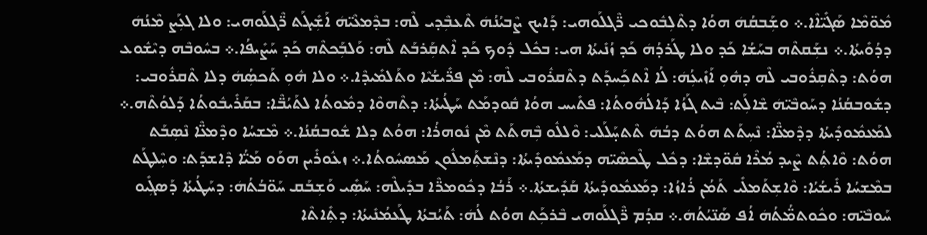ܡܽܘ̈ܡܶܐ ܣܰܓܺܝ̈ܐܶܐ.܀ ܘܫܼܰܒܩܳܗܿ ܗܘܳܐ ܕܬܶܠܼܒܽܘܟܝ ܪ̈ܶܓܠܰܘܗܝ: ܕܰܐܝܟ ܨܶܒܝܳܢܳܗܿ ܬܶܥܒܼܶܕܝ ܠܶܗ: ܒܕܶܡܥܶܝ̈ܗܿ ܐܰܫܼܺܝܓܰܬ ܪ̈ܶܓܠܰܘܗܝ: ܘܠܐ ܓܥܼܰܨ ܡܶܢܳܗܿ ܕܕܳܘܺܝܬܳܐ.܀ ܢܫܼܰܩܬܶܗ ܒܚܰܫܳܐ ܟܰܕ ܘܠܐ ܛܰܪܕܳܗܿ ܟܰܕ ܙܳܢܺܝܬܳܐ ܗܝ: ܒܟܽܠ ܕܽܘܟ ܟܰܕ ܐܶܬܩܼܰܪܒܰܬ ܠܶܗ: ܘܰܠܒܼܰܟܬܶܗ ܟܰܕ ܚܰܨܺܝܦܳܐ.܀ ܒܚܽܘܒܶܗ ܕܝܶܫܽܘܥ ܗܘܳܬ: ܕܬܶܩܼܪܽܘܒܝ ܠܶܗ ܕܗܽܘܼ ܐܰܙܺܝܥܼܳܗܿ: ܠܳܐ ܐܶܬܟܼܰܚܕܰܬ ܕܬܶܩܪܽܘܒܝ ܠܶܗ: ܡܶܢ ܦܪ̈ܺܝܫܳܝܶܐ ܘܬܰܠܡܺܝܕܶܐ.܀ ܘܠܐ ܗܽܘܼ ܬܰܟܣܼܳܗܿ ܕܠܐ ܬܶܩܪܽܘܒܝ: ܕܫܽܘܒܩܳܢܳܐ ܕܚܰܘܒܶܝ̈ܗܿ ܫܶܐܠܼܰܬ: ܒܶܝܬ ܓܰܙܳܐ ܕܰܐܠܳܗܽܘܬܳܐ: ܦܬܺܝܚ ܗܘܳܐ ܩܽܘܕܡܰܬ ܚܰܛܳܝܬܳܐ: ܕܬܶܗܘܶܐ ܕܡܽܘܬܳܐ ܠܬܰܝܳܒ̈ܶܐ: ܒܩܰܪܺܝܒܽܘܬܳܐ ܕܰܠܘܳܬܶܗ.܀ ܠܡܰܥܡܽܘܕܺܝܬܳܐ ܕܕܶܡܥ̈ܶܐ: ܢܶܚܼܬܰܬ ܗܘܳܬ ܕܒܳܗܿ ܬܶܬܚ̣ܰܠܰܠܝ: ܘܶܠܠܽܘ ܒܼܶܗܬܰܬ ܡܶܢ ܢܽܘܗܪܳܐ: ܗܘܳܬ ܕܠܐ ܫܽܘܒܩܳܢܳܐ.܀ ܡܶܫܚܳܐ ܘܕܶܡܥ̈ܶܐ ܢܶܣܼܒܰܬ ܗܘܳܬ: ܘܶܐܬܼܳܬ ܨܶܝܕ ܡܳܪܶܐ ܩܽܘ̈ܕܫܶܐ: ܕܟܽܠ ܛܶܟܣܶܝ̈ܗ ܕܡܰܥܡܽܘܕܺܝܬܳܐ: ܕܢܶܫܬܼܰܡܠܽܘܢ ܡܰܣܚܽܘܬܳܐ.܀ ܙܥܽܘܪܺܝܢ ܗܘܰܘ ܡܰܝ̈ܳܐ ܕܶܐܫܕܰܬ: ܘܚܼܶܠܛܰܬ ܒܡܶܫܚܳܐ ܪܺܝܫܳܝܳܐ: ܘܶܐܫܼܬܰܡܠܺܝ ܬܰܡܳܢ ܪܳܐܙܳܐ: ܕܡܰܥܡܽܘܕܺܝܬܳܐ ܩܰܕܺܝܫܬܳܐ.܀ ܪܰܒܳܐ ܕܟܽܘܡܪ̈ܶܐ ܒܕܺܝܠܶܗ: ܚܰܣܼܺܝ ܘܰܫܼܒܰܩ ܚܰܘ̈ܒܳܬܳܗܿ: ܕܚܰܛܳܝܬܳܐ ܕܰܣܓܼܺܝܘ ܚܰܘܒܶܝ̈ܗ: ܘܟܽܘܬܡ̈ܳܬܳܗܿ ܐܳܦ ܣܰܢ̈ܝܳܬܳܗܿ.܀ ܩܕܳܡ ܪ̈ܶܓܠܰܘܗܝ ܒܶܪܟܼܰܬ ܗܘܳܬ ܠܳܗܿ: ܬܰܝܳܒܬܳܐ ܛܰܥܡܳܢܺܝܬܳܐ: ܕܬܼܺܐܬܶܐ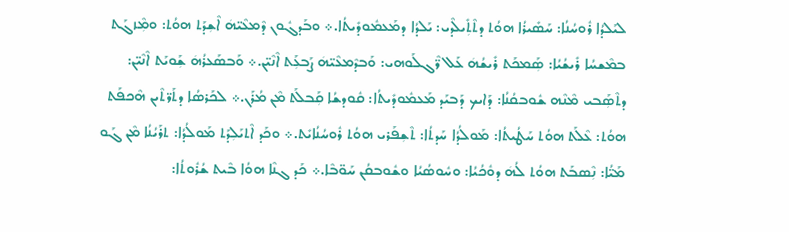ܠܝܰܠܕܳܐ ܪܽܘܚܳܢܳܐ: ܚܰܣܺܝܪܳܐ ܗܘܳܬ ܕܬܶܬܼܺܝܠܶܕܝ: ܝܰܠܕܳܐ ܕܡܰܥܡܽܘܕܺܝܬܳܐ.܀ ܘܒܰܕܓܽܘܢ ܕܶܡܥܶܝ̈ܗܿ ܐܶܫܼܕܰܬ ܗܘܳܬ: ܘܡܼܶܙܓܰܬ ܒܡܶܫܚܳܐ ܪܺܝܫܳܝܳܐ: ܣܼܰܡܟܰܬ ܪܺܝܫܳܗܿ ܥܰܠ ܪ̈ܶܓܠܰܘܗܝ: ܘܰܒܕܶܡܥܶܝ̈ܗܿ ܨܰܒܥܼܰܬ ܐܶܢܶܝ̈ܢ.܀ ܘܰܒܣܰܥܪܳܗܿ ܫܼܰܘܝܰܬ ܐܶܢܶܝ̈ܢ: ܕܬܶܣܼܰܒܝ ܡܶܢܶܗ ܫܽܘܒܩܳܢܳܐ: ܕܰܐܝܟ ܕܰܒܝܰܕ ܡܰܥܡܽܘܕܺܝܬܳܐ: ܩܽܘܕܫܳܐ ܩܼܰܒܠܰܬ ܡܶܢ ܡܳܪܰܢ.܀ ܠܟܰܪܣܳܐ ܕܬܰܪ̈ܬܶܝܢ ܗܶܟܦܰܬ ܗܘܳܬ: ܥܶܠܰܬ ܗܘܳܬ ܚܰܛܳܝܬܳܐ: ܡܰܘܠܳܕܳܐ ܚܰܕܬܳܐ: ܬܶܫܼܦܰܪܝ ܗܘܳܬ ܪܽܘܚܳܢܳܐܝܺܬ.܀ ܘܟܰܕ ܐܶܬܝܰܠܼܕܰܬ ܡܰܘܠܳܕܳܐ: ܬܪܰܝܳܢܳܐ ܡܶܢ ܓܰܘ ܡܰܝ̈ܳܐ: ܢܼܶܣܒܰܬ ܗܘܳܬ ܠܳܗܿ ܕܘܽܟܳܝܳܐ: ܘܚܽܘܣܳܝܳܐ ܘܫܽܘܒܩܳܢ ܚܰܘ̈ܒܶܐ.܀ ܟܰܕ ܓܢܶܐ ܗܘܳܐ ܒܶܝܬ ܫܳܪܽܘܬܳܐ: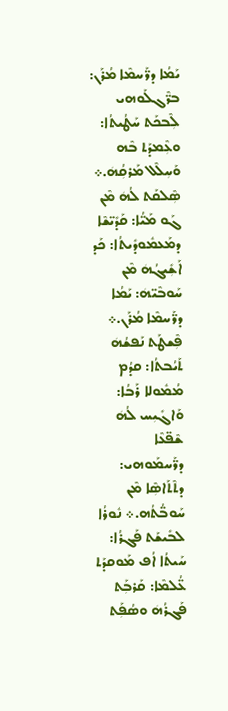ܝܰܡܳܐ ܕܪ̈ܰܚܡܶܐ ܡܳܪܰܢ: ܒܪ̈ܶܓܠܰܘܗܝ ܠܼܶܒܟܰܬ ܚܰܛܳܝܬܳܐ: ܘܥܼܶܡܕܰܬ ܒܶܗ ܘܰܚܼܠܶܠ ܡܰܪܩܼܳܗܿ.܀ ܣܼܶܠܩܰܬ ܠܳܗܿ ܡܶܢ ܓܰܘ ܡܰܝ̈ܳܐ: ܩܰܕܺܝ̈ܫܶܐ ܕܡܰܥܡܽܘܕܺܝܬܳܐ: ܟܰܕ ܐܰܫܼܺܝܓܳܗܿ ܡܶܢ ܚܰܘܒܶܝ̈ܗܿ: ܝܰܡܳܐ ܕܪ̈ܰܚܡܶܐ ܡܳܪܰܢ.܀ ܦܼܶܫܛܰܬ ܢܰܦܫܳܗܿ ܬܰܝܳܒܬܳܐ: ܩܕܳܡ ܡܳܡܽܘܠܐ ܪܰܒܳܐ: ܘܰܐܓܺܝܼܚ ܠܳܗܿ ܫܶܦ̈ܥܶܐ ܕܪ̈ܰܚܡܰܘܗܝ: ܕܬܶܬܰܐܣܼܶܐ ܡܶܢ ܚܰܘܒ̈ܳܬܳܗ.܀ ܢܽܘܪܳܐ ܠܒܺܝܫܰܬ ܦܰܓܪܳܐ: ܚܰܝܬܳܐ ܐܳܦ ܡܰܘܩܕܰܬ ܥ̈ܳܠܡܶܐ: ܩܰܪܒܼܰܬ ܦܰܓܪܳܗܿ ܘܣܳܦܼܰܬ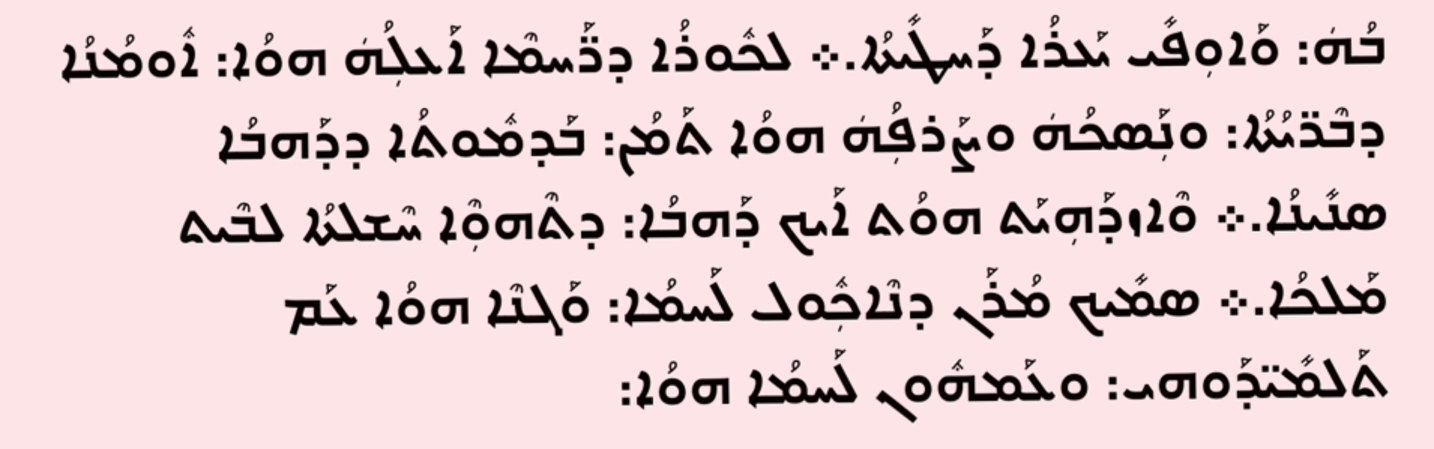ܒܳܗܿ: ܘܰܐܘܼܦܺܝ ܝܰܥܪܳܐ ܕܰܚܛܺܝܬܳܐ.܀ ܠܟܽܘܪܳܐ ܕܪ̈ܰܚܡܶܐ ܐܰܥܠܼܳܗܿ ܗܘܳܐ: ܐܽܘܡܳܢܳܐ ܕܒܶܪ̈ܝܳܬܳܐ: ܘܢܼܰܣܟܳܗܿ ܘܨܰܪܦܼܳܗܿ ܗܘܳܐ ܬܰܡܳܢ: ܒܰܕܡܽܘܬܳܐ ܕܕܰܗܒܳܐ ܣܢܺܝܢܳܐ.܀ ܘܶܐܙܕܰܗܼܝܰܬ ܗܘܳܬ ܐܰܝܟ ܕܰܗܒܳܐ: ܕܬܶܗܘܼܶܐ ܚܶܫܠܬܳܐ ܠܒܶܝܬ ܡܰܠܟܳܐ.܀ ܣܡܺܝܟ ܡܳܪܰܢ ܕܢܶܐܟܼܽܘܠ ܠܰܚܡܳܐ: ܘܰܓܢܶܐ ܗܘܳܐ ܥܰܡ ܬܰܠܡܺܝ̈ܕܰܘܗܝ: ܘܥܰܡܗܽܘܢ ܠܰܚܡܳܐ ܗܘܳܐ: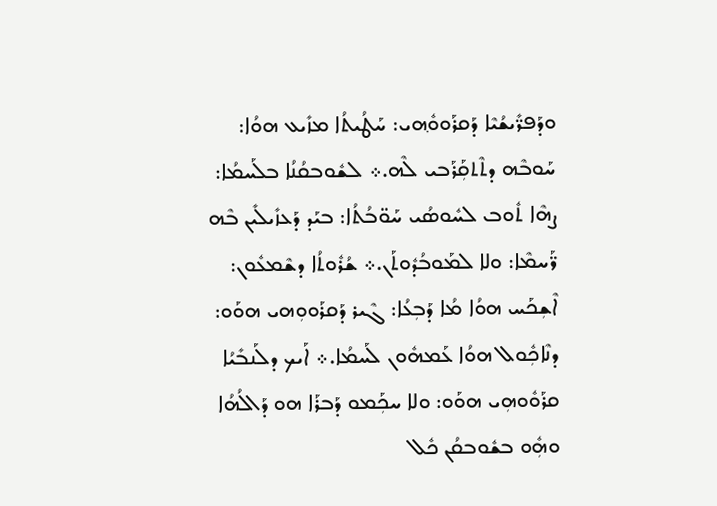ܘܕܰܦܪ̈ܺܝܫܳܝܶܐ ܕܰܩܪܰܘܘ݂ܽܗܝ: ܚܰܛܳܝܬܳܐ ܡܙܺܝܥ ܗܘܳܐ: ܚܰܘܒܶܗ ܕܬܶܬܩܼܰܪܰܒܝ ܠܶܗ.܀ ܠܫܽܘܒܩܳܢܳܐ ܒܠܰܚܡܳܐ: ܨܗܶܐ ܬܽܘܒ ܠܚܽܘܣܳܝ ܚܰܘ̈ܒܳܬܳܐ: ܒܝܰܕ ܕܰܥܙܺܝܠܺܝܢ ܒܶܗ ܪ̈ܰܚܡܶܐ: ܘܠܐ ܠܡܰܘܒܳܕܽܘܬܰܢ.܀ ܫܳܪܽܘܬܳܐ ܕܫܶܡܥܽܘܢ: ܐܶܫܼܟܰܚ ܗܘܳܐ ܡܳܐ ܕܰܒܼܥܳܐ: ܓܶܝܪ ܕܰܩܪܰܘܘܼܗܝ ܗܘܰܘ: ܕܢܶܐܟܼܽܘܠ ܗܘܳܐ ܥܰܡܗܽܘܢ ܠܰܚܡܳܐ.܀ ܐܰܝܟ ܕܠܰܢܒܺܝܳܐ ܩܪܰܘܽܘܗܼܝ ܗܘܰܘ: ܘܠܐ ܚܟܼܰܡܘ ܕܰܒܪܰܐ ܗܘ ܕܰܐܠܳܗܳܐ ܘܗܼܽܘ ܒܫܽܘܒܩܳܢ ܟܽܠ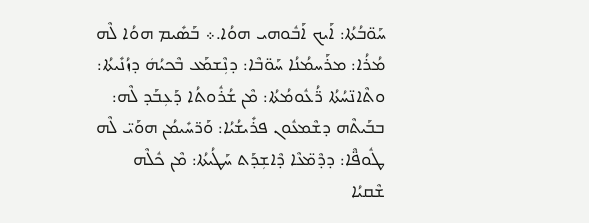ܚܰܘ̈ܒܳܬܳܐ: ܐܰܝܟ ܐܰܒܽܘܗܝ ܗܘܳܐ.܀ ܒܰܣܺܝܡ ܗܘܳܐ ܠܶܗ ܡܳܪܳܐ: ܡܪܰܚܡܳܢܳܐ ܚܰܘ̈ܒܶܐ: ܕܢܼܶܫܡܰܥ ܒܶܟܝܳܗܿ ܕܙܳܢܺܝܬܳܐ: ܘܬܶܐܢ̈ܚܳܬܳܐ ܪ̈ܳܥܽܘܡܳܬܳܐ: ܡܶܢ ܫܳܪܽܘܬܳܐ ܕܰܥܼܒܰܕ ܠܶܗ: ܒܒܰܝܬܶܗ ܕܫܶܡܥܽܘܢ ܦܪܺܝܫܳܝܳܐ: ܘܰܪ̈ܚܺܝܡܳܢ ܗܘܰܝ̈ ܠܶܗ ܛܽܘܦ̈ܶܐ: ܕܕܶܡ̈ܥܶܐ ܕܶܐܫܼܕܰܬ ܚܰܛܳܝܬܳܐ: ܡܶܢ ܟܽܠܶܗ ܫܶܩܝܳܐ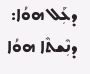ܕܥܼܰܠ ܗܘܳܐ: ܕܢܼܶܫܬܶܐ ܗܘܳܐ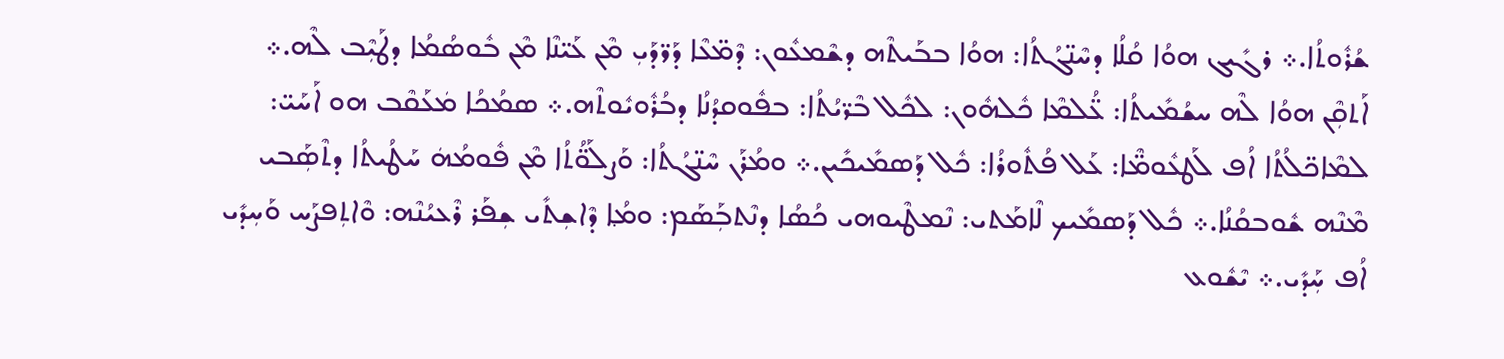ܫܳܪܽܘܬܳܐ.܀ ܪܓܺܝܓ ܗܘܳܐ ܩܳܠܳܐ ܕܚܶܢ̈ܓܳܬܳܐ: ܗܘܳܐ ܒܒܰܝܬܶܗ ܕܫܶܡܥܽܘܢ: ܕܶܡ̈ܥܶܐ ܕܰܪ̈ܕܰܝܼ ܡܶܢ ܥܰܝ̈ܢܶܐ ܡܶܢ ܒܽܘܣܳܡܳܐ ܕܛܰܝܼܶܒ ܠܶܗ.܀ ܐܰܬܩܼܶܢ ܗܘܳܐ ܠܶܗ ܚܫܳܡܺܝܬܳܐ: ܥ̈ܳܠܡܶܐ ܟܽܠܗܽܘܢ: ܠܟܽܠ ܒܶܪ̈ܝܳܬܳܐ: ܒܦܽܘܩܕܳܢܳܐ ܕܒܳܪܽܘܝܽܘܬܶܗ.܀ ܣܡܳܟܳܐ ܡܿܥܰܩܶܒ ܗܘ ܐܰܚܰܝ̈: ܠܡܶܐܟ̈ܠܳܬܳܐ ܐܳܦ ܠܰܛܥܽܘܡ̈ܶܐ: ܥܰܠ ܦܳܬܽܘܪܳܐ: ܟܽܠ ܕܰܣܡܺܝܟܺܝܢ.܀ ܘܡܳܪܰܢ ܚܶܢ̈ܓܳܬܳܐ: ܘܰܨܠܰܘ̈ܳܬܳܐ ܡܶܢ ܦܽܘܡܳܗܿ ܚܰܛܳܝܬܳܐ ܕܬܶܣܼܰܒܝ ܡܶܢܶܗ ܫܽܘܒܩܳܢܳܐ.܀ ܟܽܠ ܕܰܣܡܺܝܟ ܠܶܐܡܰܬܝ: ܢܶܡܛܶܝܘܗܝ ܟܳܣܳܐ ܕܢܶܬܒܼܰܣܰܡ: ܘܡ݂ܳܐ ܕܶܐܫܼܬܺܝ ܫܼܦܰܪ ܪܶܥܝܳܢܶܗ: ܘܶܐܬܼܦܨܰܚ ܘܰܚܼܕܺܝ ܐܳܦ ܚܼܰܕܺܝ.܀ ܝܶܫܽܘܥ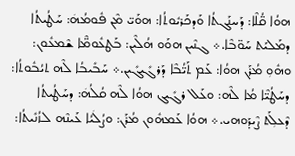ܗܘܳܐ ܩ̈ܳܠܶܐ: ܕܰܚܢܰܓܬܳܐ ܘܰܕܟܰܪܝܽܘܬܳܐ: ܗܘܰܝ̈ ܡܶܢ ܦܽܘܡܳܗܿ: ܚܰܛܳܝܬܳܐ ܕܡܰܠܝܰܬ ܚܰܘ̈ܒܶܐ.܀ ܓܢܶܝܢ ܗܘܰܘ ܗܳܠܶܝܢ: ܒܰܛܥܽܘܡ̈ܶܐ ܫܶܡܥܽܘܢ: ܘܗܽܘܼ ܡܳܪܰܢ ܗܘܳܐ: ܥܰܡ ܬܰܝ̈ܳܒܶܐ ܕܰܪܓܺܝܓܺܝܢ.܀ ܚܰܒܺܝܒܳܐ ܠܶܗ ܬܝܳܒܽܘܬܳܐ: ܕܚܰܛܳܝ̈ܶܐ ܡܳܐ ܠܶܗ: ܘܥܰܠ ܪܓܺܝܓ ܗܘܳܐ ܠܶܗ ܩܳܠܳܗܿ: ܕܚܰܛܳܝܬܳܐ ܕܶܥܠܼܰܬ ܨܶܝܕܰܘܗܝ.܀ ܗܘܳܐ ܥܰܡܗܽܘܢ ܡܳܪܰܢ: ܘܨܳܠܿܝܳܐ ܥܰܝܢܶܗ ܠܙܳܢܺܝܬܳܐ: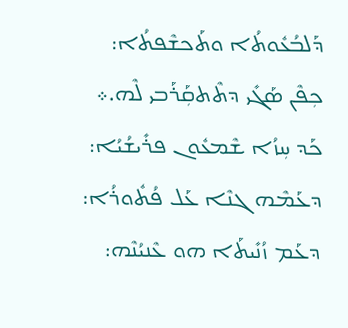ܕܰܠܒܳܥܽܘܬܳܐ ܘܬܰܟܫܶܦܬܳܐ: ܟܼܦܶܢ ܣܰܓܺܝ ܕܬܶܬܩܼܰܪܰܒܝ ܠܶܗ.܀ ܟܰܕ ܚܼܙܳܐ ܫܶܡܥܽܘܢ ܦܪܺܝܫܳܝܳܐ: ܕܥܰܡܶܗ ܓܢܶܐ ܥܰܠ ܦܳܬܽܘܪܳܐ: ܕܥܰܡ ܙܳܢܺܝܬܰܐ ܗܘ ܥܶܢܝܳܢܶܗ: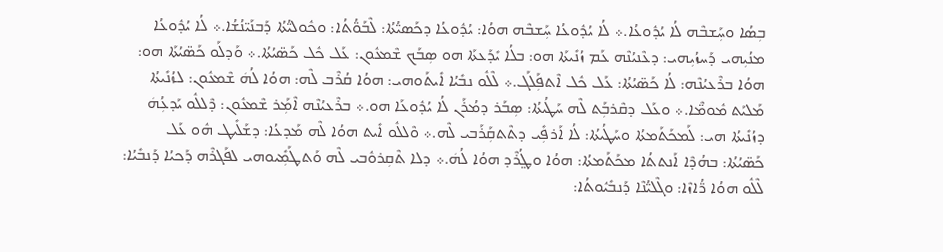ܒܼܣܳܐ ܘܚܼܰܫܒܶܗ ܠܳܐ ܝܳܕܽܘܥܳܐ.܀ ܠܳܐ ܝܳܕܽܘܥܳܐ ܚܼܰܫܒܶܗ ܗܘܳܐ: ܝܳܕܽܘܥܳܐ ܕܟܰܣܝ̈ܳܬܳܐ: ܠܶܒܰܘ̈ܳܬܳܐ: ܘܟܽܘܠܝ̈ܳܬܳܐ ܕܰܒܢܰܝ̈ܢܳܫܳܐ.܀ ܠܳܐ ܝܳܕܽܘܥܳܐ ܡܢܳܝܼܗܝ ܕܰܚܙܳܝܼܗܝ: ܕܥܶܢܝܳܢܶܗ ܥܰܡ ܙܳܢܺܝܬܰܐ ܗܘ: ܒܠܳܐ ܝܺܕܰܥܬܰܐ ܗܘ ܣܼܒܰܟ ܫܶܡܥܽܘܢ: ܥܰܠ ܟܽܠ ܟܰܣ̈ܝܳܬܳܐ.܀ ܘܰܕܠܰܘ ܟܰܣ̈ܝܳܬܰܐ ܗܘ: ܗܘܳܐ ܒܪܶܥܝܳܢܶܗ: ܠܳܐ ܟܰܣ̈ܝܳܬܳܐ: ܥܰܠ ܟܽܠ ܐܶܬܦܼܰܠܰܓ.܀ ܠܶܠܽܘ ܢܒܺܝܳܐ ܐܺܝܬܰܘܗܝ: ܗܘܳܐ ܩܳܪܶܒ ܠܶܗ: ܗܘܳܐ ܠܳܗܿ ܫܶܡܥܽܘܢ: ܠܙܳܢܺܝܬܳܐ ܡܰܠܝܰܬ ܡܽܘܡ̈ܶܐ.܀ ܘܥܰܠ ܕܩܶܪܒܼܰܬ ܠܶܗ ܚܰܛܳܝܬܳܐ: ܣܼܒܰܪ ܕܡܳܪܰܢ ܠܳܐ ܝܳܕܽܘܥܰܐ ܗܘ.܀ ܒܪܶܥܝܳܢܶܗ ܐܶܡܼܰܪ ܫܶܡܥܽܘܢ: ܕܶܠܠܽܘ ܝܰܕܥܼܳܗܿ ܕܙܳܢܺܝܬܳܐ ܗܝ: ܠܰܡܟܰܬܰܡܬܳܐ ܘܚܰܛܳܝܬܳܐ: ܠܳܐ ܐܰܪܦܼܺܝ ܕܬܶܬܩܼܰܪܰܒܝ ܠܶܗ.܀ ܘܶܠܠܽܘ ܐܺܝܬ ܗܘܳܐ ܠܶܗ ܡܰܕܥܳܐ: ܕܫܰܠܺܝܛ ܗܽܘ ܥܰܠ ܟܰܣ̈ܝܳܬܳܐ: ܒܗܳܕܶܐ ܐܰܢܬܬܳܐ ܡܟܰܬܰܡܬܳܐ: ܗܘܳܐ ܘܛ݀ܳܪܶܕ ܗܘܳܐ ܠܳܗܿ.܀ ܕܠܐ ܬܶܩܼܪܘܽܒܝ ܠܶܗ ܘܰܬܛܰܡܼܺܝܘܗܝ ܠܦܰܓܪܶܗ ܕܰܟܝܳܐ ܕܰܢܒܺܝܳܐ: ܠܶܠܽܘ ܗܘܳܐ ܪ̈ܳܐܙܶܐ: ܘܓܶܠܝ̈ܳܢܶܐ ܕܰܢܒܺܝܽܘܬܳܐ: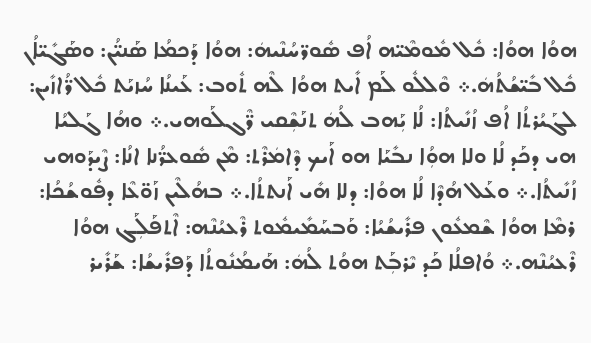ܗܘܳܐ ܗܘܳܐ: ܟܽܠ ܡܽܘܡܶܝ̈ܗ ܐܳܦ ܣܽܘܪ̈ܚܳܢܶܝܗܿ: ܗܘܳܐ ܕܰܟܡܳܐ ܣܰܢܝ̈ܳܢ: ܘܣܰܓܺܝ̈ܐܳܢ ܟܽܠ ܒܺܝ̈ܫܳܬܳܗܿ.܀ ܘܶܠܠܽܘ ܠܰܡ ܐܺܝܬ ܗܘܳܐ ܠܶܗ ܬܽܘܒ: ܥܰܝܢܳܐ ܚܳܙܝܰܬ ܟܽܠ ܪ̈ܳܐܙܺܝܢ: ܠܓܰܝܳܪܬܳܐ ܐܳܦ ܙܳܢܺܝܬܳܐ: ܠܳܐ ܝܼܰܗܒ ܠܳܗܿ ܬܢܰܫܼܶܩܝ ܪ̈ܶܓܠܰܘܗܝ.܀ ܘܗܳܐ ܓܰܠܝܳܐ ܗܝ ܕܟܰܕ ܠܳܐ ܘܠܐ ܗܘܼܳܐ ܢܒܺܝܰܐ ܗܘ ܐܰܝܟ ܕܶܐܡܿܪܶܬ: ܡܶܢ ܣܽܘܥܪ̈ܳܢܐ ܐܢܳܐ: ܨܶܝܕܰܘܗܝ ܙܳܢܺܝܬܳܐ.܀ ܘܥܰܠ ܗܳܕܶܐ ܠܳܐ ܗܘܳܐ: ܕܠܐ ܗܺܝ ܐܰܢܬܬܳܐ.܀ ܒܗܳܠܶܝܢ ܙܰܘ̈ܥܶܐ ܕܦܽܘܫܳܟܳܐ: ܪܡܶܐ ܗܘܳܐ ܫܶܡܥܽܘܢ ܦܪܺܝܫܳܝܳܐ: ܘܰܒܚܰܡܺܝܡܽܘܬ ܪܶܥܝܳܢܶܗ: ܐܶܬܦܰܠܼܰܓ ܗܘܳܐ ܪܶܥܝܳܢܶܗ.܀ ܘܳܐܦܠܳܐ ܟܰܕ ܝܶܪܒܼܰܬ ܗܘܳܬ ܠܳܗܿ: ܗܰܝܡܳܢܽܘܬܳܐ ܕܰܦܪܺܝܫܳܐ: ܫܰܪܺܝܪ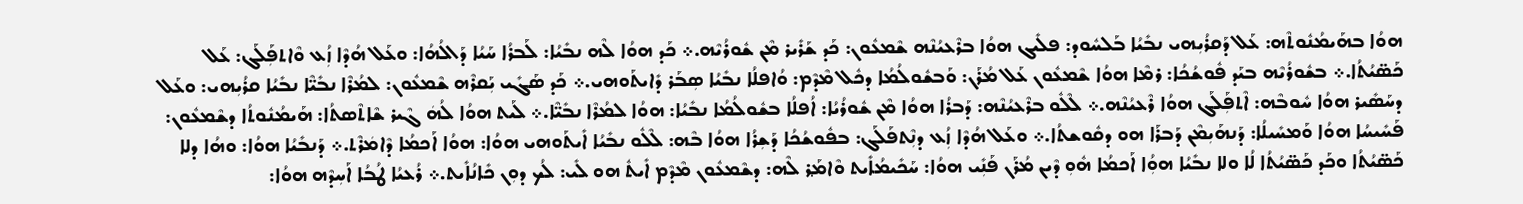ܗܘܳܐ ܒܗܰܝܡܳܢܽܘܬܶܗ: ܥܰܠ ܕܰܩܪܳܝܼܗܝ ܢܒܺܝܳܐ ܒܰܠܚܽܘܕ: ܦܠܺܝܓ ܗܘܳܐ ܒܪܶܥܝܳܢܶܗ ܫܶܡܥܽܘܢ: ܟܰܕ ܫܰܪܺܝܪ ܡܶܢ ܫܽܘܪܳܝܶܗ.܀ ܟܰܕ ܗܘܳܐ ܠܶܗ ܢܒܺܝܳܐ: ܠܰܒܪܳܐ ܚܰܝܳܐ ܕܰܐܠܳܗܳܐ: ܘܥܰܠ ܗܳܕܶܐ ܙܼܳܥ ܘܶܐܬܦܼܰܠܰܓ: ܥܰܠ ܟܰܣ̈ܝܳܬܳܐ.܀ ܒܫܽܘܪܳܝܶܗ ܒܝܰܕ ܦܽܘܫܳܟܳܐ: ܪܡܶܐ ܗܘܳܐ ܫܶܡܥܽܘܢ ܥܰܠ ܡܳܪܰܢ: ܘܰܒܫܽܘܠܳܡܳܐ ܕܟܽܠ ܡܶܕܶܡ: ܘܳܐܦܠܳܐ ܢܒܺܝܳܐ ܣܼܒܰܪ ܕܺܐܝܬܰܘܗܝ.܀ ܟܰܕ ܣܰܓܺܝ ܝܼܰܩܪܶܗ ܫܶܡܥܽܘܢ: ܠܡܳܪܶܐ ܢܒܺܝ̈ܶܐ ܢܒܺܝܳܐ ܩܪܳܝܼܗܝ: ܘܥܰܠ ܕܚܰܣܺܝܪ ܗܘܳܐ ܚܽܘܒܶܗ: ܐܶܬܦܼܰܠܰܓ ܗܘܳܐ ܪܶܥܝܳܢܶܗ.܀ ܠܶܠܽܘ ܒܪܶܥܝܳܢܶܗ: ܕܰܒܪܳܐ ܗܘܳܐ ܡܶܢ ܫܽܘܪܳܝܳܐ: ܐܳܦܠܳܐ ܒܫܽܘܠܳܡܳܐ ܢܒܺܝܳܐ: ܗܘܳܐ ܠܡܳܪܶܐ ܢܒܺܝ̈ܶܐ.܀ ܠܰܝܬ ܗܘܳܐ ܠܳܗܿ ܓܶܝܪ ܫܶܐܬܶܣܬܳܐ: ܗܰܝܡܳܢܽܘܬܳܐ ܕܫܶܡܥܽܘܢ: ܦܰܚܺܝܚܳܐ ܗܘܳܐ ܘܰܡܚܺܝܠܳܐ: ܕܰܢܗܰܝܼܡܶܢ ܕܰܒܪܰܐ ܗܘ ܕܩܽܘܫܬܳܐ.܀ ܘܥܰܠ ܗܳܕܶܐ ܙܼܳܥ ܕܢܼܶܬܦܰܠܰܓ: ܒܦܽܘܫܳܟܳܐ ܕܰܫܼܪܳܐ ܗܘܳܐ ܒܶܗ: ܠܶܠܽܘ ܢܒܺܝܳܐ ܐܺܝܬܰܘܗܝ ܗܘܳܐ: ܗܘܳܐ ܐܰܟܡܳܐ ܕܶܐܡܿܪܶܬ.܀ ܕܰܢܒܺܝܳܐ ܗܘܳܐ: ܘܗܳܐ ܕܠܐ ܟܰܣ̈ܝܳܬܳܐ ܘܟܰܕ ܟܰܣ̈ܝܳܬܳܐ ܠܳܐ ܘܠܐ ܢܒܺܝܳܐ ܗܘܼܳܐ ܐܰܟܡܳܐ ܗܽܘܼ ܕܶܝܢ ܡܳܪܰܢ ܦܰܢܼܺܝ ܗܘܳܐ: ܚܰܟܺܝܡܳܐܺܝܬ ܘܶܐܡ݂ܰܪ ܠܶܗ: ܕܫܶܡܥܽܘܢ ܡܶܕܶܡ ܐܺܝܬܽ ܗܘ ܠܺܝ: ܠܳܟ ܕܘܼܢ ܟܺܐܢܳܐܺܝܬ.܀ ܪܳܥܝܳܐ ܛܳܒܳܐ ܐܰܚܼܕܶܗ ܗܘܳܐ: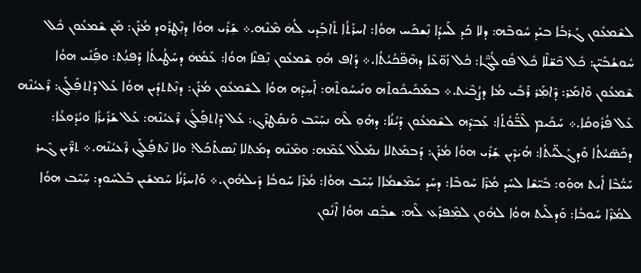ܠܫܶܡܥܽܘܢ ܓܰܪܒܳܐ ܒܝܰܕ ܚܽܘܒܶܗ: ܕܠܐ ܟܰܕ ܠܰܚܕܳܐ ܢܼܶܫܟܰܚ ܗܘܳܐ: ܐܚܪܺܬܳܐ ܬܺܐܒܼܰܕܝ ܠܳܗܿ ܡܶܢܶܗ.܀ ܫܼܰܪܺܝ ܗܘܳܐ ܕܢܼܶܛܪܽܘܕ ܡܳܪܰܢ: ܡܶܢ ܫܶܡܥܽܘܢ ܟܽܠ ܚܽܘܫܳܒܺܝ̈ܢ: ܟܽܠ ܟܶܫ̈ܠܶܐ ܟܽܠ ܦܽܘܠܳܓ̈ܶܐ: ܟܽܠ ܙܰܘ̈ܥܶܐ ܕܗܶܦ̈ܟܳܝܳܬܳܐ.܀ ܕܳܐܦ ܗܽܘܼ ܫܶܡܥܽܘܢ ܢܼܶܦܢܶܐ ܗܘܳܐ: ܥܰܡܳܗܿ ܕܚܰܛܳܝܬܳܐ ܕܰܦܢܼܳܬ: ܘܦܼܰܢܺܝ ܗܘܳܐ ܫܶܡܥܽܘܢ ܘܶܐܡ݂ܰܪ: ܕܶܐܡܼܰܪ ܪܰܒܺܝ ܡܳܐ ܕܨܳܒܶܝܿܬ.܀ ܒܡܰܟܺܝܟܽܘܬܶܗ ܘܢܺܝܚܽܘܬܶܗ: ܐܰܚܼܕܶܗ ܗܘܳܐ ܠܫܶܡܥܽܘܢ ܡܳܪܰܢ: ܕܢܼܶܬܬܕܺܝܢ ܗܘܳܐ ܥܰܠ ܕܶܐܬܦܼܰܠܰܓ: ܪܶܥܝܳܢܶܗ ܥܰܠ ܦܳܪܽܘܩܳܐ.܀ ܚܰܟܺܝܡ ܠܶܒ̈ܰܘܳܬܳܐ: ܥܼܰܒܕܶܗ ܠܫܶܡܥܽܘܢ ܕܰܝܳܢܳܐ: ܕܗܽܘܼ ܠܶܗ ܢܚܼܰܝܶܒ ܘܰܢܩܼܰܛܪܶܓ: ܥܰܠ ܕܶܐܬܦܼܰܠܰܓ ܪܶܥܝܳܢܶܗ: ܥܰܠ ܫܰܪܺܝܪܳܐ ܘܝܳܕܽܘܥܳܐ: ܕܟܰܣ̈ܝܳܬܳܐ ܘܰܕܓܰܠ̈ܝܳܬܳܐ: ܗܳܝܿܕܶܝܢ ܫܼܰܪܺܝ ܗܘܳܐ ܡܳܪܰܢ: ܕܰܒܡܰܬܠܐ ܢܡ݂ܰܠܶܠ ܥܰܡܶܗ: ܘܡܶܢܶܗ ܕܡܰܬܠܐ ܢܼܶܣܬܰܟܰܠ: ܘܠܐ ܢܶܬܦܼܰܠܰܓ ܪܶܥܝܳܢܶܗ.܀ ܬܪ̈ܶܝܢ ܓܶܝܪ ܚܰܝ̈ܳܒܶܐ ܐܺܝܬ ܗܘܼܰܘ: ܒܺܝ̈ܫܶܐ ܠܚܰܕ ܡܳܪܶܐ ܚܰܘܒܶܐ: ܕܚܰܕ ܚܰܡܶܫܡܳܐܐ ܚܼܰܝܶܒ ܗܘܳܐ: ܡܳܪܶܐ ܚܰܘܒܳܐ ܕܺܝܠܗܽܘܢ.܀ ܘܰܐܚܪܺܢܳܐ ܚܰܡܫܺܝܢ ܒܰܠܚܽܘܕ: ܚܼܰܝܶܒ ܗܘܳܐ ܠܡܳܪܶܐ ܚܰܘܒܳܐ: ܘܰܕܠܰܝܬ ܗܘܳܐ ܠܗܽܘܢ ܠܡܼܶܦܪܰܥ ܠܶܗ: ܫܒܼܰܩ ܗܘܳܐ ܐܶܢܽܘܢ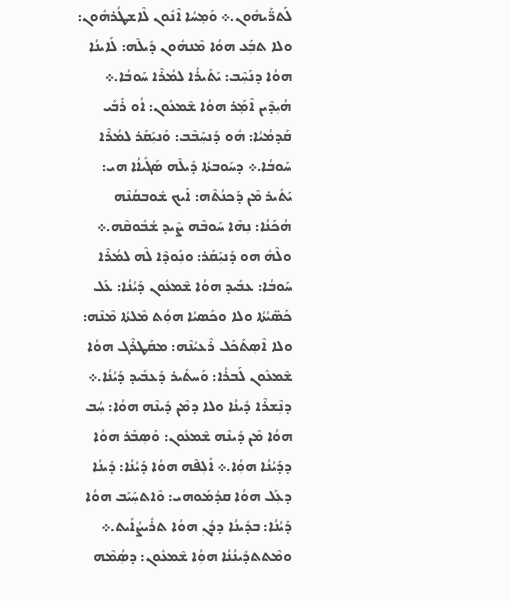ܠܰܬܪ̈ܰܝܗܽܘܢ.܀ ܘܰܡ݂ܚܳܐ ܐܶܢܽܘܢ ܠܶܐܫܛܳܪܗܽܘܢ: ܘܠܐ ܬܒܼܰܥ ܗܘܳܐ ܡܶܢܗܽܘܢ ܕܺܝܠܶܗ: ܠܰܐܝܢܳܐ ܗܘܳܐ ܕܢܰܚܼܶܒ: ܝܰܬܺܝܪܳܐ ܠܡܳܪܶܐ ܚܰܘܒܳܐ.܀ ܗܳܝܼܕܶܝܢ ܐܶܡ݂ܰܪ ܗܘܳܐ ܫܶܡܥܽܘܢ: ܐܳܘ ܪܰܒܺܝ ܩܰܕܡܳܝܳܐ: ܗܽܘ ܕܰܢܚܼܰܒܶܒ: ܘܰܢܝܼܰܩܰܪ ܠܡܳܪܶܐ ܚܰܘܒܳܐ.܀ ܕܚܰܘܒܬܳܐ ܕܺܝܠܶܗ ܣܰܓܺܝܐܳܐ ܗܝ: ܝܰܬܺܝܪ ܡܶܢ ܕܰܟܢܳܬܶܗ: ܐܰܝܟ ܫܽܘܒܩܳܢܶܗ ܗܳܟܰܢܳܐ: ܢܼܗܶܐ ܚܰܘܒܶܗ ܨܶܝܕ ܫܳܒܽܘܩܶܗ.܀ ܘܠܶܗܽ ܗܘ ܕܰܢܝܼܰܩܰܪ: ܘܢܼܰܘܕܶܐ ܠܶܗ ܠܡܳܪܶܐ ܚܰܘܒܳܐ: ܥܒܺܝܕ ܗܘܳܐ ܫܶܡܥܽܘܢ ܕܰܝܳܢܳܐ: ܥܰܠ ܟܰܣ̈ܝܳܬܳܐ ܘܠܐ ܘܟܰܣܝܳܐ ܗܘܼܳܬ ܡܶܠܬܳܐ ܡܶܢܶܗ: ܘܠܐ ܐܶܣܼܬܰܟܰܠ ܪܶܥܝܳܢܶܗ: ܡܩܰܛܪܶܓ ܗܘܳܐ ܫܶܡܥܽܘܢ ܠܰܒܪܳܐ: ܘܰܚܬܺܝܪ ܕܰܥܒܺܝܕ ܕܰܝܳܢܳܐ.܀ ܕܢܼܶܫܪܶܐ ܕܺܝܢܳܐ ܘܠܐ ܕܡܶܢ ܕܺܝܢܶܗ ܗܘܳܐ: ܚܼܳܒ ܗܘܳܐ ܡܶܢ ܕܺܝܢܶܗ ܫܶܡܥܽܘܢ: ܘܰܣܼܒܰܪ ܗܘܳܐ ܕܕܰܝܳܢܳܐ ܗܘܼܳܐ.܀ ܐܰܠܼܦܶܗ ܗܘܳܐ ܕܰܝܳܢܳܐ: ܕܺܝܢܳܐ ܕܥܼܰܠ ܗܘܳܐ ܩܕܳܡܰܘܗܝ: ܘܶܐܬܚܼܰܝܰܒ ܗܘܳܐ ܕܰܝܳܢܳܐ: ܒܕܺܝܢܳܐ ܕܕܳܢܼ ܗܘܳܐ ܬܪܺܝܨܳܐܺܝܬ.܀ ܘܡܶܬܬܕܺܝܢܳܢܳܐ ܗܘܼܳܐ ܫܶܡܥܽܘܢ: ܕܣܼܳܡܶܗ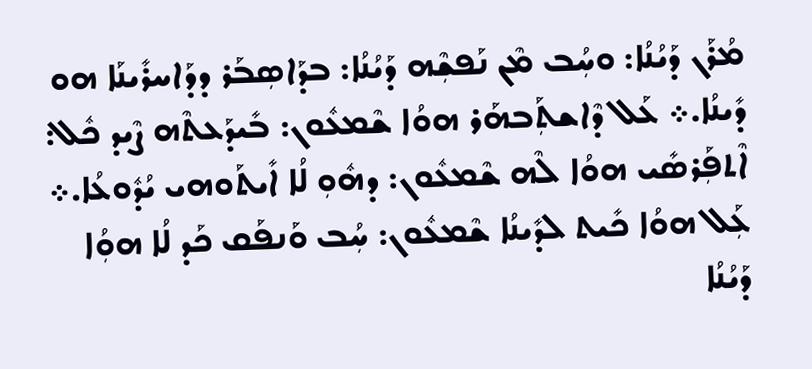ܡܳܪܰܢ ܕܰܝܳܢܳܐ: ܘܚܼܳܒ ܡܶܢ ܢܰܦܫܼܶܗ ܕܰܝܳܢܳܐ: ܒܕܰܐܣܼܒܰܪ ܕܕܰܐܚܪܺܝܢܰܐ ܗܘ ܕܺܝܢܳܐ.܀ ܥܰܠ ܕܶܐܫܬܼܰܒܗܰܪ ܗܘܳܐ ܫܶܡܥܽܘܢ: ܒܺܝܕܰܥܬܶܗ ܨܶܝܕ ܟܽܠ: ܐܶܬܦܼܰܪܣܺܝ ܗܘܳܐ ܠܶܗ ܫܶܡܥܽܘܢ: ܕܗܽܘܼ ܠܳܐ ܐܺܝܬܰܘܗܝ ܝܳܕܽܘܥܳܐ.܀ ܥܼܰܠ ܗܘܳܐ ܟܺܝܬ ܠܕܺܝܢܳܐ ܫܶܡܥܽܘܢ: ܚܼܳܒ ܘܰܢܦܰܩ ܟܰܕ ܠܳܐ ܗܘܼܳܐ ܕܰܝܳܢܳܐ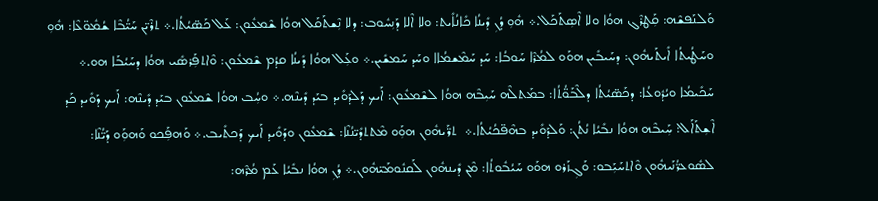ܘܰܠܢܰܦܫܶܗ: ܩܼܰܛܪܶܓ ܗܘܳܐ ܘܠܐ ܐܶܣܼܬܰܟܰܠ.܀ ܗܽܘܼ ܕܳܢܼ ܕܺܝܢܳܐ ܟܺܐܢܳܐܺܝܬ: ܘܠܐ ܐܶܠܐ ܕܰܢܼܚܽܘܒ: ܕܠܐ ܢܼܶܫܬܰܩܰܠ ܗܘܳܐ ܫܶܡܥܽܘܢ: ܥܰܠ ܟܰܣ̈ܝܳܬܳܐ.܀ ܬܪܶܝ̈ܢ ܚܰܝ̈ܳܒܶܐ ܫܳܡܽܘ̈ܥܶܐ: ܗܽܘܼ ܘܚܰܛܳܝܬܳܐ ܐܺܝܬܰܝܗܽܘܢ: ܕܚܰܝܒܺܝܢ ܗܘܰܘ ܠܡܳܪܶܐ ܚܰܘܒܳܐ: ܚܰܕ ܚܰܡܶܫܡܳܐܐ ܘܚܰܕ ܚܰܡܫܺܝܢ.܀ ܘܥܼܰܠ ܗܘܳܐ ܕܺܝܢܳܐ ܩܕܳܡ ܫܶܡܥܽܘܢ: ܘܶܐܬܦܼܰܪܣܺܝ ܗܘܳܐ ܕܚܰܝܳܒܰܐ ܗܘ.܀ ܚܰܟܺܝܡܳܐ ܘܝܳܕܽܘܥܳܐ: ܕܟܰܣ̈ܝܳܬܳܐ ܕܠܶܒܰܘ̈ܳܬܳܐ: ܒܡܰܬܠܶܗ ܚܰܝܼܒܶܗ ܗܘܳܐ ܠܫܶܡܥܽܘܢ: ܐܰܝܟ ܕܰܠܕܰܘܺܝܕ ܒܝܰܕ ܕܺܝܢܶܗ.܀ ܘܚܼܳܒ ܗܘܳܐ ܫܶܡܥܽܘܢ ܒܝܰܕ ܕܺܝܢܶܗ: ܐܰܝܟ ܕܰܘܺܝܕ ܟܰܕ ܐܶܫܼܬܰܐܰܠ: ܚܼܰܝܒܶܗ ܗܘܳܐ ܢܒܺܝܳܐ ܢܳܬܳܢ: ܘܰܠܕܰܘܺܝܕ ܒܗܶܦ̈ܟܳܝܳܬܳܐ.܀  ܬܪ̈ܰܝܗܽܘܢ ܗܘܼܰܘ ܡܶܬܬܕܺܝ̈ܢܳܢܶܐ: ܫܶܡܥܽܘܢ ܘܕܰܘܺܝܕ ܐܰܝܟ ܕܰܟܬܺܝܒ.܀ ܘܰܗܦܼܰܟܘ ܘܰܗܘܼܰܘ ܕܰܝ̈ܳܢܶܐ: ܠܣܽܘܥܪ̈ܳܢܰܝܗܽܘܢ ܘܶܐܬܚܰܝܼܰܒܘ: ܘܰܓܼܙܰܪܘ ܗܘܰܘ ܚܰܝܳܒܽܘܬܳܐ: ܡܶܢ ܕܺܝܢܗܽܘܢ ܠܰܩܢܽܘܡܰܝ̈ܗܽܘܢ.܀ ܕܳܢܼ ܗܘܳܐ ܢܒܺܝܳܐ ܥܰܡ ܡܳܪܶܗ: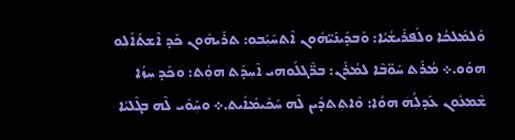ܘܰܠܡܰܠܟܳܐ ܘܠܰܦܪܺܝܫܳܝܳܐ: ܘܰܒܕܺܝܢܰܝ̈ܗܽܘܢ ܐܶܬܚܰܝܼܰܒܘ: ܬܪܰܝܗܽܘܢ ܟܰܕ ܐܶܫܬܰܐܰܠܼܘ ܗܘܰܘ.܀ ܡܳܪܰܬ ܚܰܘ̈ܒܶܐ ܠܡܳܪܰܢ: ܒܪ̈ܶܓܠܰܘܗܝ ܐܶܚܼܕܰܬ ܗܘܼܳܬ: ܘܟܰܕ ܚܼܙܳܐ ܫܶܡܥܽܘܢ ܥܰܕܠܼܳܗܿ ܗܘܳܐ: ܘܶܐܬܼܬܕܺܝܢ ܠܶܗ ܚܰܟܺܝܡܳܐܺܝܬ.܀ ܘܚܼܰܘܺܝ ܠܶܗ ܒܓܶܠܝܳܐ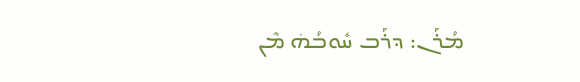ܡܳܪܰܢ: ܕܪܰܒ ܚܽܘܒܳܗܿ ܡܶܢ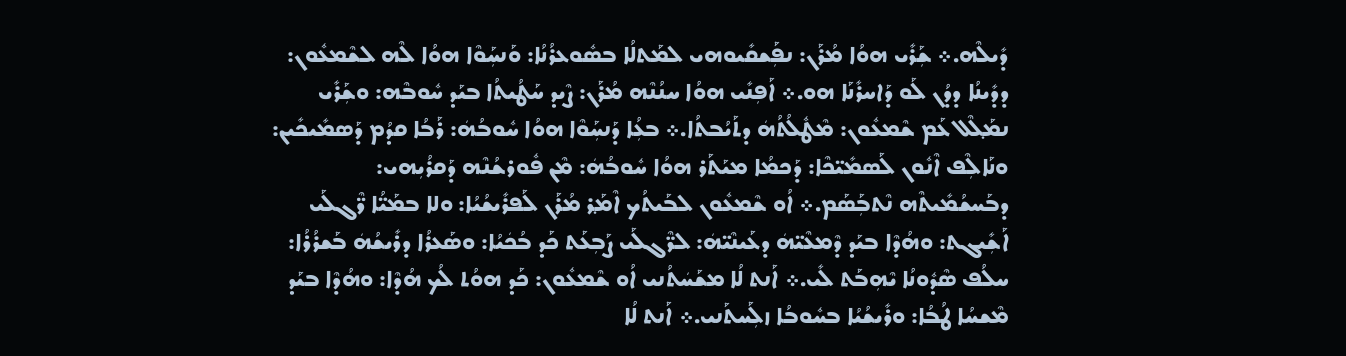ܕܺܝܠܶܗ.܀ ܫܼܰܪܺܝ ܗܘܳܐ ܡܳܪܰܢ: ܢܦܼܰܫܩܺܝܘܗܝ ܠܡܰܬܠܳܐ ܒܣܽܘܥܪܳܢܳܐ: ܘܰܢܚܼܰܘܶܐ ܗܘܳܐ ܠܶܗ ܠܫܶܡܥܽܘܢ: ܕܕܺܝܢܳܐ ܕܕܳܢ ܠܰܘ ܕܰܐܚܪܺܢܰܐ ܗܘ.܀ ܐܰܦܼܢܺܝ ܗܘܳܐ ܚܢܳܢܶܗ ܡܳܪܰܢ: ܨܶܝܕ ܚܰܛܳܝܬܳܐ ܒܝܰܕ ܚܽܘܒܶܗ: ܘܫܼܰܪܺܝ ܢܡ݂ܰܠܶܠ ܥܰܡ ܫܶܡܥܽܘܢ: ܡܶܛܽܠܳܬܳܗܿ ܕܬܰܝܳܒܬܳܐ.܀ ܒܥܼܳܐ ܕܰܢܚܼܰܘܶܐ ܗܘܳܐ ܚܽܘܒܳܗܿ: ܪܰܒܳܐ ܩܕܳܡ ܕܰܣܡܺܝܟܺܝܢ: ܘܢܰܐܠܼܶܦ ܐܶܢܽܘܢ ܠܰܣܡܺܝ̈ܟܶܐ: ܕܰܟܡܳܐ ܡܝܰܬܰܪ ܗܘܳܐ ܚܽܘܒܳܗܿ: ܡܶܢ ܦܽܘܪܫܳܢܶܗ ܕܰܩܪܳܝܼܗܝ: ܕܒܰܚܫܳܡܺܝܬܶܗ ܢܶܬܒܼܰܣܰܡ.܀ ܐܳܘ ܫܶܡܥܽܘܢ ܠܒܰܝܬܳܟ ܐܶܡ݂ܰܪ ܡܳܪܰܢ ܠܰܦܪܺܝܫܳܝܳܐ: ܘܠܐ ܒܡܰܝ̈ܳܐ ܪ̈ܶܓܠܰܝ ܐܰܫܼܺܝܓܬ: ܘܗܳܕܶܐ ܒܝܰܕ ܕܶܡܥܶܝ̈ܗܿ ܕܥܰܝܢܶܝ̈ܗܿ: ܠܪ̈ܶܓܠܰܝ ܨܰܒܼܥܰܬ ܟܰܕ ܒܳܟܿܝܳܐ: ܘܣܰܥܪܳܐ ܕܪܺܝܫܳܗܿ ܒܰܫܪܳܪܳܐ: ܚܠܳܦ ܣܶܕܽܘܢܳܐ ܝܶܗܼܒܰܬ ܠܺܝ.܀ ܐܰܢܬ ܠܳܐ ܡܫܰܚܿܬܳܢܝ ܐܳܘ ܫܶܡܥܽܘܢ: ܟܰܕ ܗܘܳܬ ܠܳܟ ܗܳܕܶܐ: ܘܗܳܕܶܐ ܒܝܰܕ ܡܶܫܚܳܐ ܛܳܒܳܐ: ܘܪܺܝܫܳܝܳܐ ܒܚܽܘܒܳܐ ܙܠܼܰܚܬܰܢܝ.܀ ܐܰܢܬ ܠܳܐ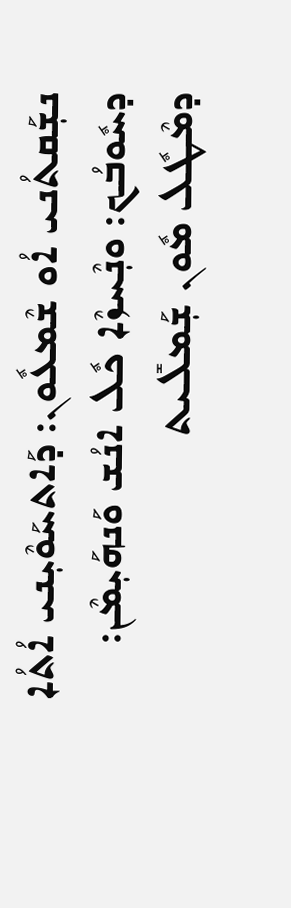ܢܫܼܰܩܬܳܢܝ ܐܳܘ ܫܶܡܥܽܘܢ: ܕܰܐܬܚܰܘܶܝܼܢܝ ܐܳܬܳܐ ܕܚܽܘܒܳܟ: ܘܢܼܶܚܙܶܐ ܟܽܠ ܐܢܳܫ ܘܰܢܗܰܝܼܡܶܢ: ܕܡܶܛܽܠ ܡܽܘܢ ܫܼܰܡܠܺܝܬ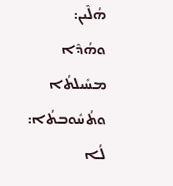ܗܳܠܶܝܢ: ܘܗܳܕܶܐ ܡܚܺܝܠܬܳܐ ܘܬܳܚܽܘܒܬܳܐ: ܠܳܐ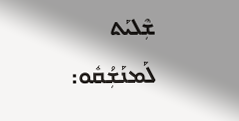ܫܼܶܠܝܰܬ ܠܰܡܢܰܫܼܳܩܽܘ: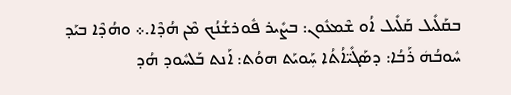ܒܩܰܠܺܝܠ ܩܰܠܺܝܠ ܐܳܘ ܫܶܡܥܽܘܢ: ܒܨܺܝܪ ܦܽܘܪܫܳܢܳܟ ܡܶܢ ܗܳܕܶܐ.܀ ܘܗܳܕܶܐ ܒܝܰܕ ܚܽܘܒܳܗܿ ܪܰܒܳܐ: ܕܣܰܓܺܝ̈ܐܳܬܳܐ ܚܼܰܘܝܰܬ ܗܘܳܬ: ܐܰܢܬ ܒܰܠܚܽܘܕ ܗܳܕ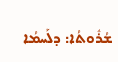ܫܳܪܽܘܬܳܐ: ܕܠܰܚܡܳܐ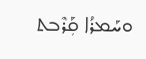ܘܚܰܡܪܳܐ ܩܼܰܪܶܒܬ